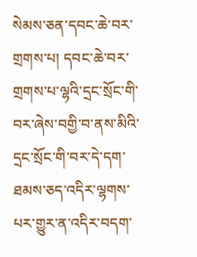སེམས་ཅན་དབང་ཆེ་བར་གྲགས་པ། དབང་ཆེ་བར་གྲགས་པ་ལྷའི་དྲང་སྲོང་གི་བར་ཞེས་བགྱི་བ་ནས་མིའི་དྲང་སྲོང་གི་བར་དེ་དག་ཐམས་ཅད་འདིར་ལྷགས་པར་གྱུར་ན་འདིར་བདག་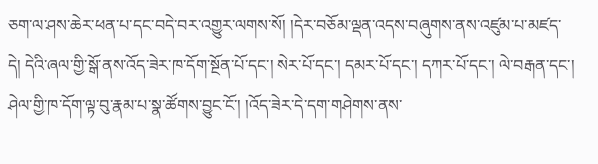ཅག་ལ་ཤས་ཆེར་ཕན་པ་དང་བདེ་བར་འགྱུར་ལགས་སོ། །དེར་བཅོམ་ལྡན་འདས་བཞུགས་ནས་འཛུམ་པ་མཛད་དེ། དེའི་ཞལ་གྱི་སྒོ་ནས་འོད་ཟེར་ཁ་དོག་སྔོན་པོ་དང་། སེར་པོ་དང་། དམར་པོ་དང་། དཀར་པོ་དང་། ལེ་བརྒན་དང་། ཤེལ་གྱི་ཁ་དོག་ལྟ་བུ་རྣམ་པ་སྣ་ཚོགས་བྱུང་ངོ་། །འོད་ཟེར་དེ་དག་གཤེགས་ནས་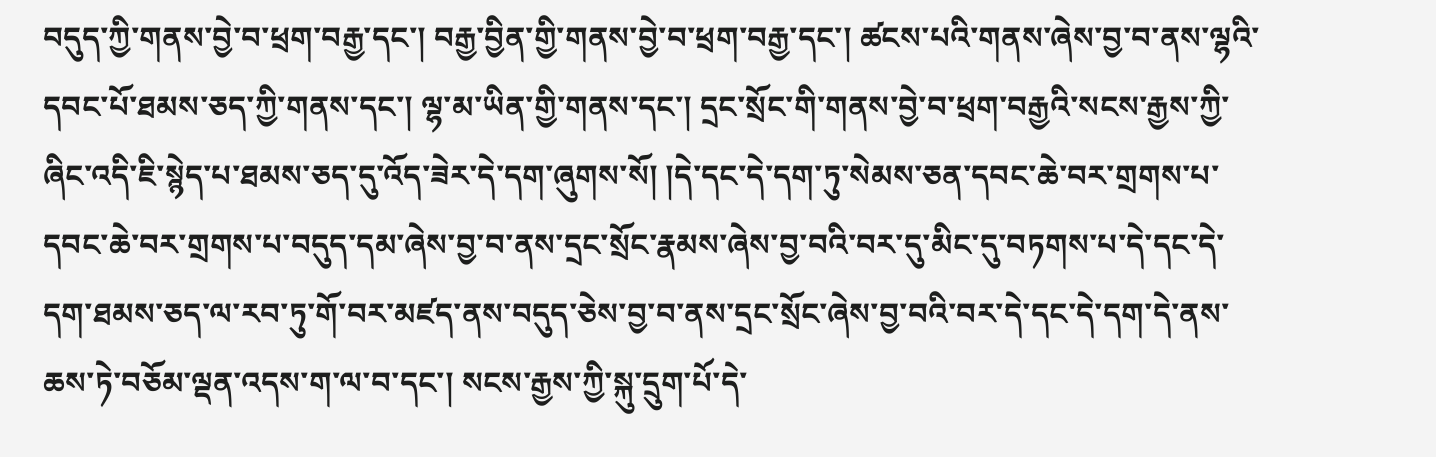བདུད་ཀྱི་གནས་བྱེ་བ་ཕྲག་བརྒྱ་དང་། བརྒྱ་བྱིན་གྱི་གནས་བྱེ་བ་ཕྲག་བརྒྱ་དང་། ཚངས་པའི་གནས་ཞེས་བྱ་བ་ནས་ལྷའི་དབང་པོ་ཐམས་ཅད་ཀྱི་གནས་དང་། ལྷ་མ་ཡིན་གྱི་གནས་དང་། དྲང་སྲོང་གི་གནས་བྱེ་བ་ཕྲག་བརྒྱའི་སངས་རྒྱས་ཀྱི་ཞིང་འདི་ཇི་སྙེད་པ་ཐམས་ཅད་དུ་འོད་ཟེར་དེ་དག་ཞུགས་སོ། །དེ་དང་དེ་དག་ཏུ་སེམས་ཅན་དབང་ཆེ་བར་གྲགས་པ་དབང་ཆེ་བར་གྲགས་པ་བདུད་དམ་ཞེས་བྱ་བ་ནས་དྲང་སྲོང་རྣམས་ཞེས་བྱ་བའི་བར་དུ་མིང་དུ་བཏགས་པ་དེ་དང་དེ་དག་ཐམས་ཅད་ལ་རབ་ཏུ་གོ་བར་མཛད་ནས་བདུད་ཅེས་བྱ་བ་ནས་དྲང་སྲོང་ཞེས་བྱ་བའི་བར་དེ་དང་དེ་དག་དེ་ནས་ཆས་ཏེ་བཅོམ་ལྡན་འདས་ག་ལ་བ་དང་། སངས་རྒྱས་ཀྱི་སྐུ་དྲུག་པོ་དེ་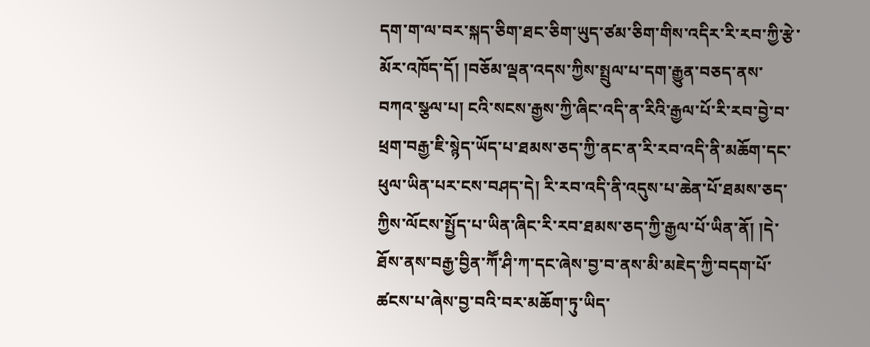དག་ག་ལ་བར་སྐད་ཅིག་ཐང་ཅིག་ཡུད་ཙམ་ཅིག་གིས་འདིར་རི་རབ་ཀྱི་རྩེ་མོར་འཁོད་དོ། །བཅོམ་ལྡན་འདས་ཀྱིས་སྤྲུལ་པ་དག་རྒྱུན་བཅད་ནས་བཀའ་སྩལ་པ། ངའི་སངས་རྒྱས་ཀྱི་ཞིང་འདི་ན་རིའི་རྒྱལ་པོ་རི་རབ་བྱེ་བ་ཕྲག་བརྒྱ་ཇི་སྙེད་ཡོད་པ་ཐམས་ཅད་ཀྱི་ནང་ན་རི་རབ་འདི་ནི་མཆོག་དང་ཕུལ་ཡིན་པར་ངས་བཤད་དེ། རི་རབ་འདི་ནི་འདུས་པ་ཆེན་པོ་ཐམས་ཅད་ཀྱིས་ལོངས་སྤྱོད་པ་ཡིན་ཞིང་རི་རབ་ཐམས་ཅད་ཀྱི་རྒྱལ་པོ་ཡིན་ནོ། །དེ་ཐོས་ནས་བརྒྱ་བྱིན་ཀཽ་ཤི་ཀ་དང་ཞེས་བྱ་བ་ནས་མི་མཇེད་ཀྱི་བདག་པོ་ཚངས་པ་ཞེས་བྱ་བའི་བར་མཆོག་ཏུ་ཡིད་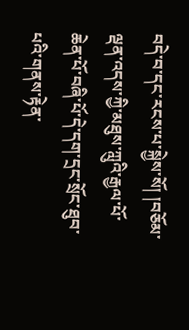བདེ་བ་དང་རངས་པ་སྐྱེས་སོ། །བཅོམ་ལྡན་འདས་ཀྱི་མཐུས་ཀླུའི་རྒྱལ་པོ་ཆེན་པོ་བཞི་པོ་དེ་དག་དྲང་སྲོང་ཐུབ་པའི་གནས་རྟེན་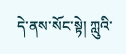དེ་ནས་སོང་སྟེ། ཀླུའི་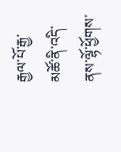རྒྱལ་པོ་རྒྱ་མཚོ་ནི་འདི་ནས་ལྷོ་ཕྱོགས་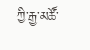ཀྱི་རྒྱ་མཚོ་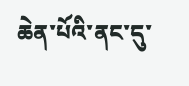ཆེན་པོའི་ནང་དུ་